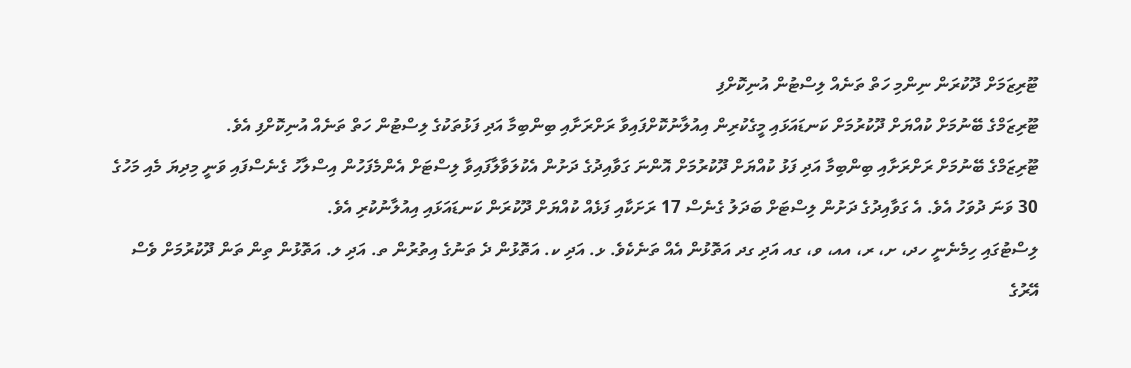ޓޫރިޒަމަށް ދޫކުރަން ނިންމި ހަތް ތަނެއް ލިސްޓުން އުނިކޮށްފި
ޓޫރިޒަމްގެ ބޭނުމަށް ކުއްޔަށް ދޫކުރުމަށް ކަނޑައަޅައި މީގެކުރިން އިއުލާނުކޮށްފައިވާ ރަށްރަށާއި ބިންބިމާ އަދި ފަޅުތަކުގެ ލިސްޓުން ހަތް ތަނެއް އުނިކޮށްފި އެވެ.
ޓޫރިޒަމްގެ ބޭނުމަށް ރަށްރަށާއި ބިންބިމާ އަދި ފަޅު ކުއްޔަށް ދޫކުރުމަށް އޮންނަ ގަވާއިދުގެ ދަށުން އެކުލަވާލާފައިވާ ލިސްޓަށް އެންމެފަހުން އިސްލާހު ގެނެސްފައި ވަނީ މިދިޔަ މެއި މަހުގެ 30 ވަނަ ދުވަހު އެވެ. އެ ގަވާއިދުގެ ދަށުން ލިސްޓަށް ބަދަލު ގެނެސް 17 ރަށަކާއި ފަޅެއް ކުއްޔަށް ދޫކުރަން ކަނޑައަޅައި އިއުލާނުކުރި އެވެ.
ލިސްޓުގައި ހިމެނެނީ ހދ، ށ، ރ، އއ، ވ، ގއ އަދި ގދ އަތޮޅުން އެއް ތަނެކެވެ. ޅ. އަދި ކ. އަތޮޅުން ދެ ތަނުގެ އިތުރުން ތ. އަދި ލ. އަތޮޅުން ތިން ތަން ދޫކުރުމަށް ވެސް އޭރުގެ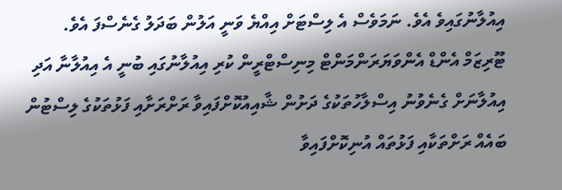އިއުލާނުގައިވެ އެވެ. ނަމަވެސް އެ ލިސްޓަށް އިއްޔެ ވަނީ އަލުން ބަދަލު ގެނެސްފަ އެވެ.
ޓޫރިޒަމް އެންޑް އެންވަޔަރަންމަންޓް މިނިސްޓްރީން ކުރި އިއުލާނުގައި ބުނީ އެ އިއުލާނާ އަދި އިއުލާނަށް ގެނެވުނު އިސްލާހުތަކުގެ ދަށުން ޝާއިއުކޮށްފައިވާ ރަށްރަށާއި ފަޅުތަކުގެ ލިސްޓުން ބައެއް ރަށްތަކާއި ފަޅުތައް އުނިކޮށްފައިވާ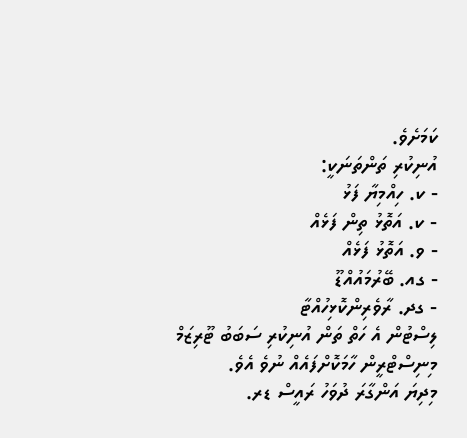ކަމަށެވެ.
އުނިކުރި ތަންތަނަކީ:
- ކ. ހިއްމިޔާ ފަޅު
- ކ. އަތޮޅު ތިން ފަޅެއް
- ވ. އަތޮޅު ފަޅެއް
- ގއ. ބޭރުމައުއްޑޫ
- ގދ. ރާވެރިންކޮޅިހުއްޓާ
ލިސްޓުން އެ ހަތް ތަން އުނިކުރި ސަބަބު ޓޫރިޒަމް މިނިސްޓްރީން ހާމަކޮށްފައެއް ނުވެ އެވެ.
މިދިޔަ އަންގާރަ ދުވަހު ރައީސް ޑރ.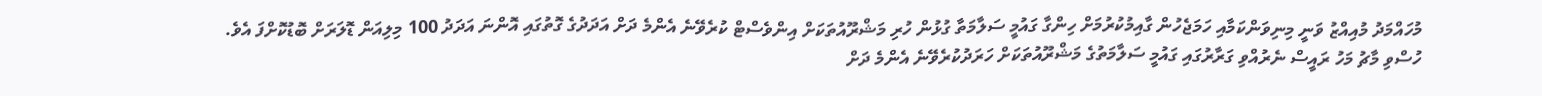މުހައްމަދު މުއިއްޒު ވަނީ މިނިވަންކަމާއި ހަމަޖެހުން ގާއިމުކުރުމަށް ހިންގާ ގައުމީ ސަލާމަތާ ގުޅުން ހުރި މަޝްރޫއުތަކަށް އިންވެސްޓް ކުރެވޭނެ އެންމެ ދަށް އަދަދުގެ ގޮތުގައި އޮންނަ އަދަދު 100 މިލިއަން ޑޮލަރަށް ބޮޑުކޮށްފަ އެވެ.
ހުސްވި މާޗު މަހު ރައީސް ނެރުއްވި ގަރާރުގައި ގައުމީ ސަލާމަތުގެ މަޝްރޫއުތަކަށް ހަރަދުކުރެވޭނެ އެންމެ ދަށް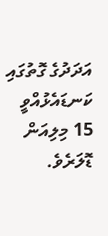އަދަދުގެ ގޮތުގައި ކަނޑައެޅުއްވީ 15 މިލިއަން ޑޮލަރެވެ.